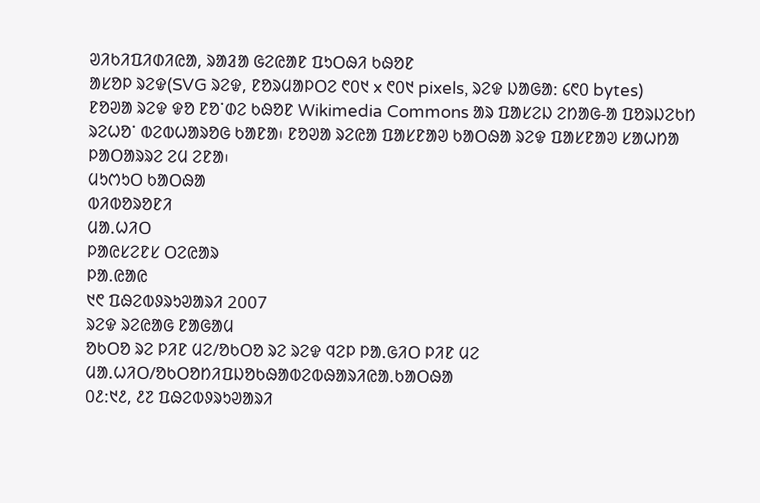ᱣᱤᱠᱤᱯᱤᱰᱤᱭᱟ, ᱨᱟᱲᱟ ᱜᱮᱭᱟᱱ ᱯᱩᱛᱷᱤ ᱠᱷᱚᱱ
ᱟᱥᱚᱞ ᱨᱮᱫ(SVG ᱨᱮᱫ, ᱱᱚᱨᱢᱟᱞᱛᱮ ᱖᱐᱑ x ᱖᱐᱑ pixels, ᱨᱮᱫ ᱡᱟᱜᱟ: ᱔᱖᱐ bytes)
ᱱᱚᱣᱟ ᱨᱮᱫ ᱫᱚ ᱱᱚᱸᱰᱮ ᱠᱷᱚᱱ Wikimedia Commons ᱟᱨ ᱯᱟᱥᱮᱡ ᱮᱴᱟᱜ-ᱟ ᱯᱚᱨᱡᱮᱠᱴ ᱨᱮᱦᱚᱸ ᱵᱮᱵᱦᱟᱨᱚᱜ ᱠᱟᱱᱟ᱾ ᱱᱚᱣᱟ ᱨᱮᱭᱟ ᱯᱟᱥᱱᱟᱣ ᱠᱟᱛᱷᱟ ᱨᱮᱫ ᱯᱟᱥᱱᱟᱣ ᱥᱟᱦᱴᱟ ᱞᱟᱛᱟᱨᱨᱮ ᱮᱢ ᱮᱱᱟ᱾
ᱢᱩᱬᱩᱛ ᱠᱟᱛᱷᱟ
ᱵᱤᱵᱚᱨᱚᱱᱤ
ᱢᱟᱹᱦᱤᱛ
ᱞᱟᱭᱥᱮᱱᱥ ᱛᱮᱭᱟᱨ
ᱞᱟ.ᱭᱟᱭ
᱑᱖ ᱯᱷᱮᱵᱽᱨᱩᱣᱟᱨᱤ 2007
ᱨᱮᱫ ᱨᱮᱭᱟᱜ ᱱᱟᱜᱟᱢ
ᱚᱠᱛᱚ ᱨᱮ ᱞᱤᱱ ᱢᱮ/ᱚᱠᱛᱚ ᱨᱮ ᱨᱮᱫ ᱧᱮᱞ ᱞᱟᱹᱜᱤᱛ ᱞᱤᱱ ᱢᱮ
ᱢᱟᱹᱦᱤᱛ/ᱚᱠᱛᱚᱴᱤᱯᱡᱚᱠᱷᱟᱵᱮᱵᱷᱟᱨᱤᱭᱟᱹᱠᱟᱛᱷᱟ
᱐᱒:᱑᱒, ᱒᱗ ᱯᱷᱮᱵᱽᱨᱩᱣᱟᱨᱤ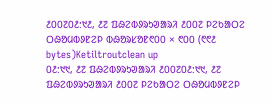᱒᱐᱐᱗᱐᱒:᱑᱒, ᱒᱗ ᱯᱷᱮᱵᱽᱨᱩᱣᱟᱨᱤ ᱒᱐᱐᱗ ᱞᱮᱠᱟᱛᱮ ᱛᱷᱚᱢᱵᱽᱱᱮᱞ ᱵᱷᱚᱨᱥᱚᱱ᱖᱐᱐ × ᱖᱐᱐ (᱖᱖᱒ bytes)Ketiltroutclean up
᱐᱒:᱑᱑, ᱒᱗ ᱯᱷᱮᱵᱽᱨᱩᱣᱟᱨᱤ ᱒᱐᱐᱗᱐᱒:᱑᱑, ᱒᱗ ᱯᱷᱮᱵᱽᱨᱩᱣᱟᱨᱤ ᱒᱐᱐᱗ ᱞᱮᱠᱟᱛᱮ ᱛᱷᱚᱢᱵᱽᱱᱮᱞ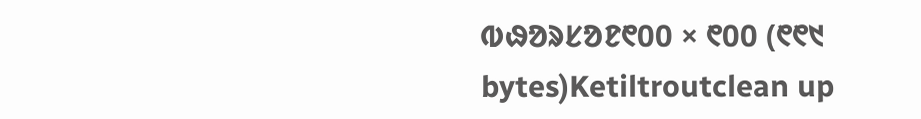ᱵᱷᱚᱨᱥᱚᱱ᱖᱐᱐ × ᱖᱐᱐ (᱖᱖᱑ bytes)Ketiltroutclean up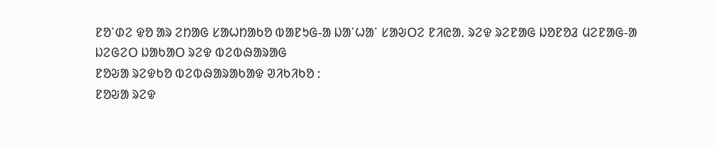ᱱᱚᱸᱰᱮ ᱫᱚ ᱟᱨ ᱮᱴᱟᱜ ᱥᱟᱦᱴᱟᱠᱚ ᱵᱟᱱᱩᱜ-ᱟ ᱡᱟᱸᱦᱟᱸ ᱥᱟᱶᱛᱮ ᱱᱤᱭᱟᱹ ᱨᱮᱫ ᱨᱮᱱᱟᱜ ᱡᱚᱱᱚᱲ ᱢᱮᱱᱟᱜ-ᱟ
ᱡᱮᱜᱮᱛ ᱡᱟᱠᱟᱛ ᱨᱮᱫ ᱵᱮᱵᱷᱟᱨᱟᱜ
ᱱᱚᱶᱟ ᱨᱮᱫᱠᱚ ᱵᱮᱵᱷᱟᱨᱟᱠᱟᱫ ᱣᱤᱠᱤᱠᱚ :
ᱱᱚᱶᱟ ᱨᱮᱫ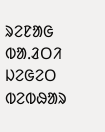ᱨᱮᱱᱟᱜ ᱵᱟᱹᱲᱛᱤ ᱡᱮᱜᱮᱛ ᱵᱮᱵᱷᱟᱨ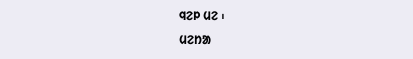ᱧᱮᱞ ᱢᱮ ᱾
ᱢᱮᱴᱟ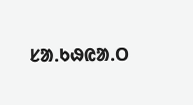ᱥᱟᱹᱠᱷᱭᱟᱹᱛ